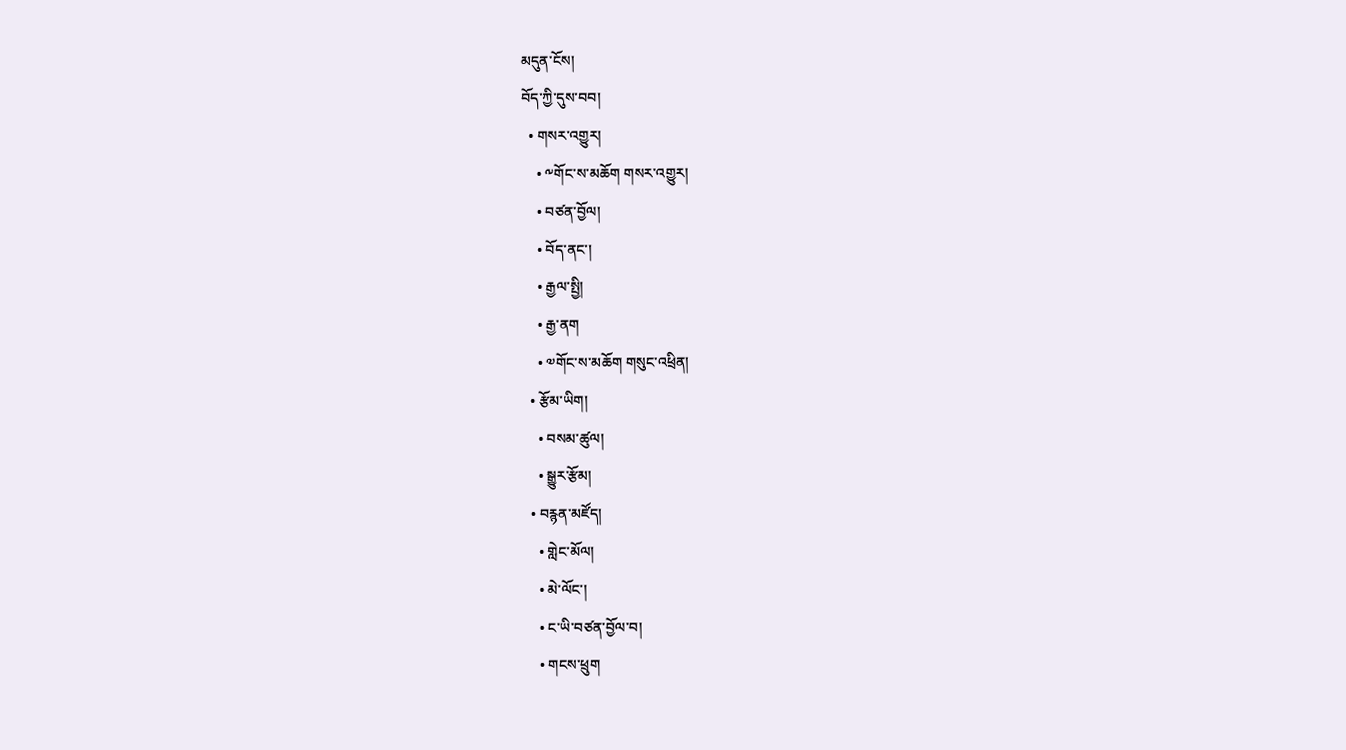མདུན་ངོས།
བོད་ཀྱི་དུས་བབ།
  • གསར་འགྱུར།
    • ༸གོང་ས་མཆོག གསར་འགྱུར།
    • བཙན་བྱོལ།
    • བོད་ནང་།
    • རྒྱལ་སྤྱི།
    • རྒྱ་ནག
    • ༧གོང་ས་མཆོག གསུང་འཕྲིན།
  • རྩོམ་ཡིག།
    • བསམ་ཚུལ།
    • སྒྱུར་རྩོམ།
  • བརྙན་མཛོད།
    • གླེང་མོལ།
    • མེ་ལོང་།
    • ང་ཡི་བཙན་བྱོལ་བ།
    • གངས་ཕྲུག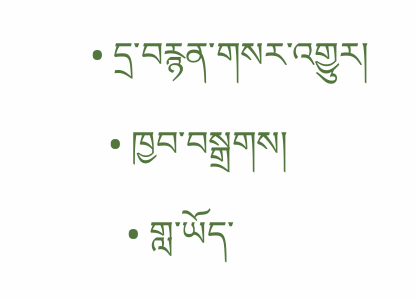• དྲ་བརྙན་གསར་འགྱུར།
  • ཁྱབ་བསྒྲགས།
    • གླ་ཡོད་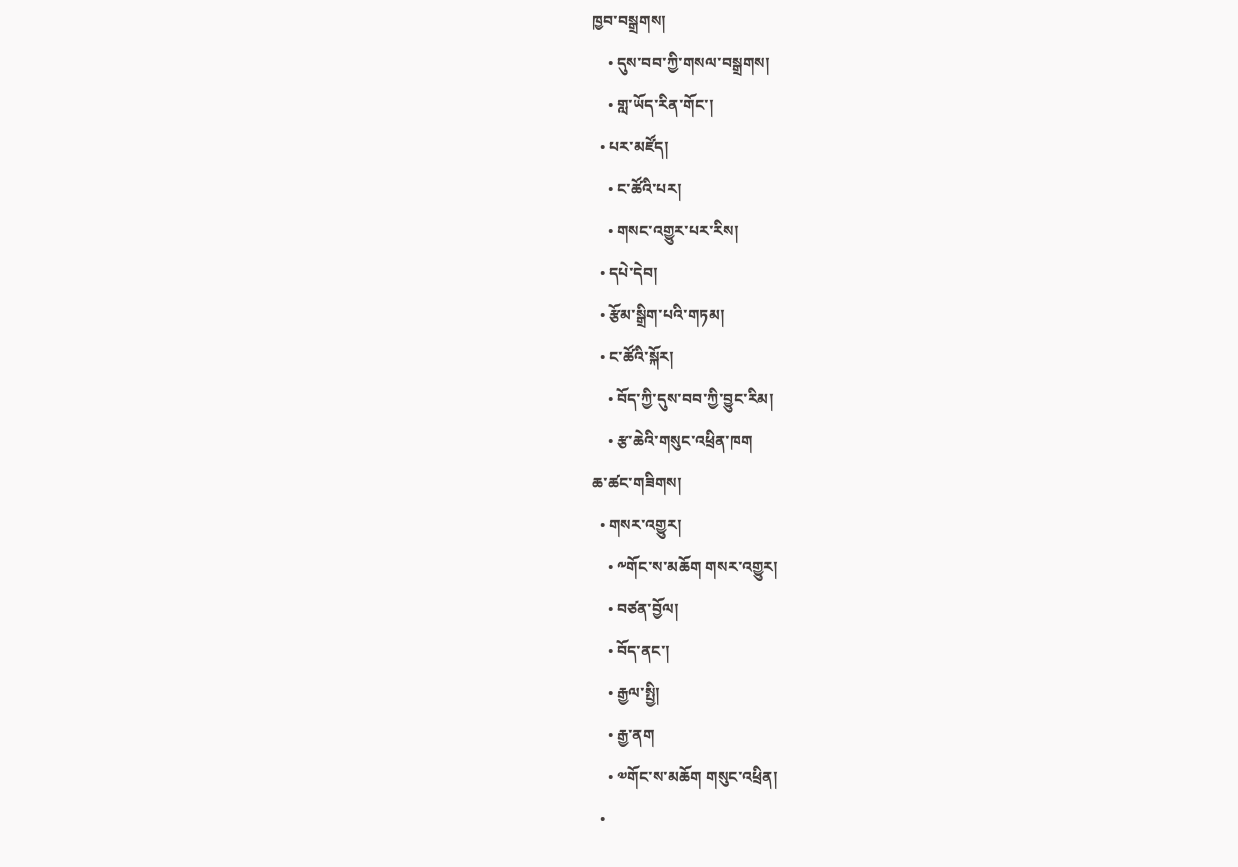ཁྱབ་བསྒྲགས།
    • དུས་བབ་ཀྱི་གསལ་བསྒྲགས།
    • གླ་ཡོད་རིན་གོང་།
  • པར་མཛོད།
    • ང་ཚོའི་པར།
    • གསང་འགྱུར་པར་རིས།
  • དཔེ་དེབ།
  • རྩོམ་སྒྲིག་པའི་གཏམ།
  • ང་ཚོའི་སྐོར།
    • བོད་ཀྱི་དུས་བབ་ཀྱི་བྱུང་རིམ།
    • རྩ་ཆེའི་གསུང་འཕྲིན་ཁག
ཆ་ཚང་གཟིགས།
  • གསར་འགྱུར།
    • ༸གོང་ས་མཆོག གསར་འགྱུར།
    • བཙན་བྱོལ།
    • བོད་ནང་།
    • རྒྱལ་སྤྱི།
    • རྒྱ་ནག
    • ༧གོང་ས་མཆོག གསུང་འཕྲིན།
  •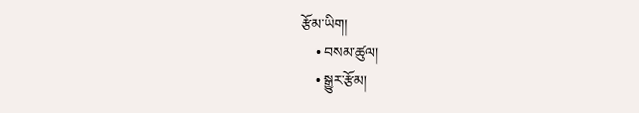རྩོམ་ཡིག།
    • བསམ་ཚུལ།
    • སྒྱུར་རྩོམ།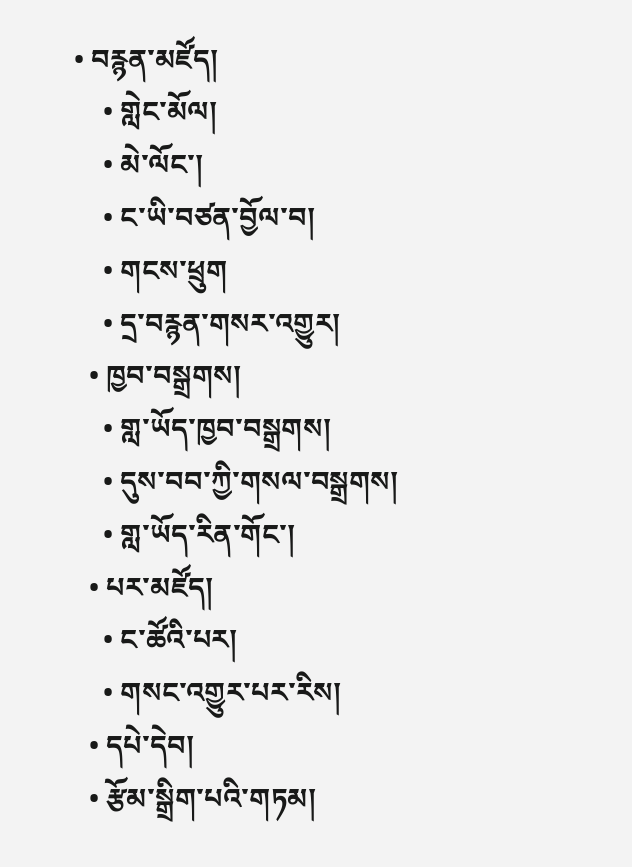• བརྙན་མཛོད།
    • གླེང་མོལ།
    • མེ་ལོང་།
    • ང་ཡི་བཙན་བྱོལ་བ།
    • གངས་ཕྲུག
    • དྲ་བརྙན་གསར་འགྱུར།
  • ཁྱབ་བསྒྲགས།
    • གླ་ཡོད་ཁྱབ་བསྒྲགས།
    • དུས་བབ་ཀྱི་གསལ་བསྒྲགས།
    • གླ་ཡོད་རིན་གོང་།
  • པར་མཛོད།
    • ང་ཚོའི་པར།
    • གསང་འགྱུར་པར་རིས།
  • དཔེ་དེབ།
  • རྩོམ་སྒྲིག་པའི་གཏམ།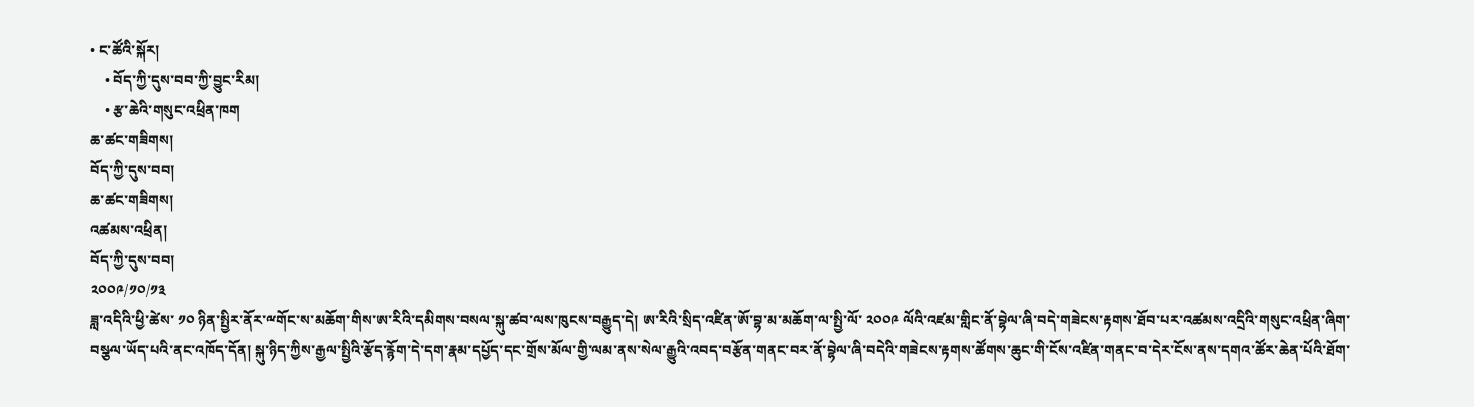• ང་ཚོའི་སྐོར།
    • བོད་ཀྱི་དུས་བབ་ཀྱི་བྱུང་རིམ།
    • རྩ་ཆེའི་གསུང་འཕྲིན་ཁག
ཆ་ཚང་གཟིགས།
བོད་ཀྱི་དུས་བབ།
ཆ་ཚང་གཟིགས།
འཚམས་འཕྲིན།
བོད་ཀྱི་དུས་བབ།
༢༠༠༩/༡༠/༡༣
ཟླ་འདིའི་ཕྱི་ཚེས་ ༡༠ ཉིན་སྤྱིར་ནོར་ྋགོང་ས་མཆོག་གིས་ཨ་རིའི་དམིགས་བསལ་སྐུ་ཚབ་ལས་ཁུངས་བརྒྱུད་དེ། ཨ་རིའི་སྲིད་འཛིན་ཨོ་བྷ་མ་མཆོག་ལ་སྤྱི་ལོ་ ༢༠༠༩ ལོའི་འཛམ་གླིང་ནོ་བྷེལ་ཞི་བདེ་གཟེངས་རྟགས་ཐོབ་པར་འཚམས་འདྲིའི་གསུང་འཕྲིན་ཞིག་བསྩལ་ཡོད་པའི་ནང་འཁོད་དོན། སྐུ་ཉིད་ཀྱིས་རྒྱལ་སྤྱིའི་རྩོད་རྙོག་དེ་དག་རྣམ་དཔྱོད་དང་གྲོས་མོལ་གྱི་ལམ་ནས་སེལ་རྒྱུའི་འབད་བརྩོན་གནང་བར་ནོ་བྷེལ་ཞི་བདེའི་གཟེངས་རྟགས་ཚོགས་ཆུང་གི་ངོས་འཛིན་གནང་བ་དེར་ངོས་ནས་དགའ་ཚོར་ཆེན་པོའི་ཐོག་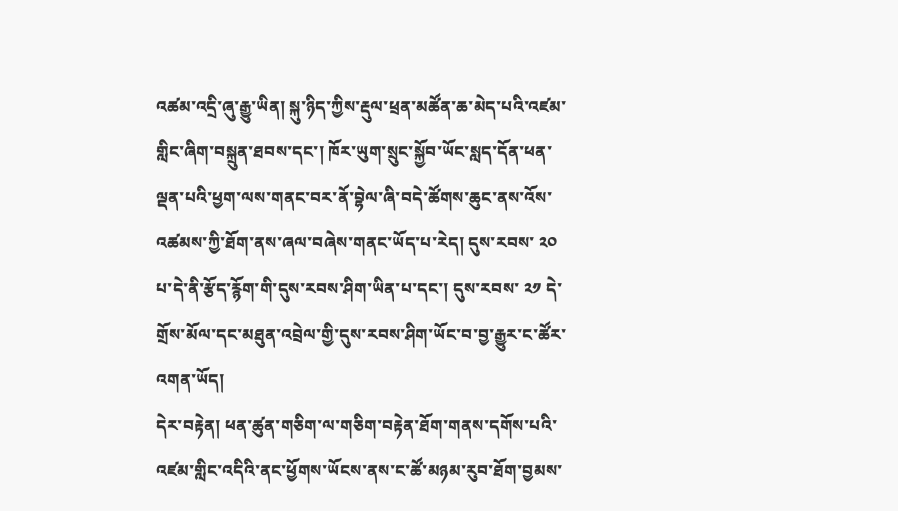འཚམ་འདྲི་ཞུ་རྒྱུ་ཡིན། སྐུ་ཉིད་ཀྱིས་རྡུལ་ཕྲན་མཚོན་ཆ་མེད་པའི་འཛམ་གླིང་ཞིག་བསྐྲུན་ཐབས་དང་། ཁོར་ཡུག་སྲུང་སྐྱོབ་ཡོང་སླད་དོན་ཕན་ལྡན་པའི་ཕྱག་ལས་གནང་བར་ནོ་བྷེལ་ཞི་བདེ་ཚོགས་ཆུང་ནས་འོས་འཚམས་ཀྱི་ཐོག་ནས་ཞལ་བཞེས་གནང་ཡོད་པ་རེད། དུས་རབས་ ༢༠ པ་དེ་ནི་རྩོད་རྙོག་གི་དུས་རབས་ཤིག་ཡིན་པ་དང་། དུས་རབས་ ༢༡ དེ་གྲོས་མོལ་དང་མཐུན་འབྲེལ་གྱི་དུས་རབས་ཤིག་ཡོང་བ་བྱ་རྒྱུར་ང་ཚོར་འགན་ཡོད།
དེར་བརྟེན། ཕན་ཚུན་གཅིག་ལ་གཅིག་བརྟེན་ཐོག་གནས་དགོས་པའི་འཛམ་གླིང་འདིའི་ནང་ཕྱོགས་ཡོངས་ནས་ང་ཚོ་མཉམ་རུབ་ཐོག་བྱམས་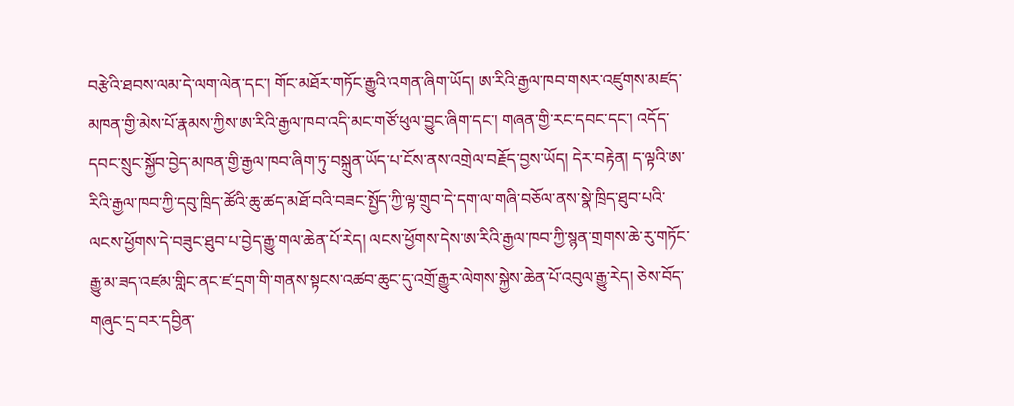བརྩེའི་ཐབས་ལམ་དེ་ལག་ལེན་དང་། གོང་མཐོར་གཏོང་རྒྱུའི་འགན་ཞིག་ཡོད། ཨ་རིའི་རྒྱལ་ཁབ་གསར་འཛུགས་མཛད་མཁན་གྱི་མེས་པོ་རྣམས་ཀྱིས་ཨ་རིའི་རྒྱལ་ཁབ་འདི་མང་གཙོ་ཕུལ་བྱུང་ཞིག་དང་། གཞན་གྱི་རང་དབང་དང་། འདོད་དབང་སྲུང་སྐྱོབ་བྱེད་མཁན་གྱི་རྒྱལ་ཁབ་ཞིག་ཏུ་བསྐྲུན་ཡོད་པ་ངོས་ནས་འགྲེལ་བརྗོད་བྱས་ཡོད། དེར་བརྟེན། ད་ལྟའི་ཨ་རིའི་རྒྱལ་ཁབ་ཀྱི་དབུ་ཁྲིད་ཚོའི་ཆུ་ཚད་མཐོ་བའི་བཟང་སྤྱོད་ཀྱི་ལྟ་གྲུབ་དེ་དག་ལ་གཞི་བཅོལ་ནས་སྣེ་ཁྲིད་ཐུབ་པའི་ལངས་ཕྱོགས་དེ་བཟུང་ཐུབ་པ་བྱེད་རྒྱུ་གལ་ཆེན་པོ་རེད། ལངས་ཕྱོགས་དེས་ཨ་རིའི་རྒྱལ་ཁབ་ཀྱི་སྙན་གྲགས་ཆེ་རུ་གཏོང་རྒྱུ་མ་ཟད་འཛམ་གླིང་ནང་ཛ་དྲག་གི་གནས་སྟངས་འཚབ་ཆུང་དུ་འགྲོ་རྒྱུར་ལེགས་སྐྱེས་ཆེན་པོ་འབུལ་རྒྱུ་རེད། ཅེས་བོད་གཞུང་དྲ་བར་དབྱིན་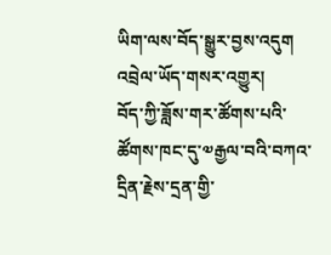ཡིག་ལས་བོད་སྒྱུར་བྱས་འདུག
འབྲེལ་ཡོད་གསར་འགྱུར།
བོད་ཀྱི་ཟློས་གར་ཚོགས་པའི་ཚོགས་ཁང་དུ་༧རྒྱལ་བའི་བཀའ་དྲིན་རྗེས་དྲན་གྱི་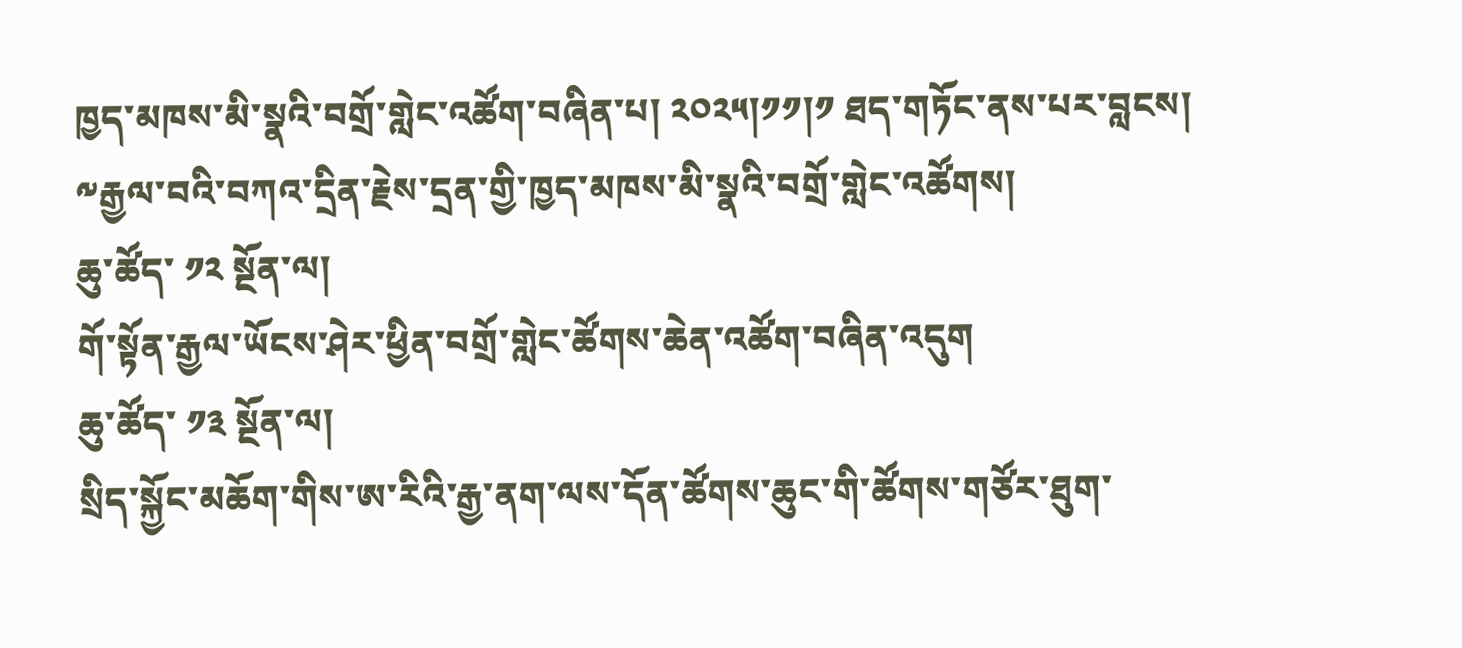ཁྱད་མཁས་མི་སྣའི་བགྲོ་གླེང་འཚོག་བཞིན་པ། ༢༠༢༥།༡༡།༡ ཐད་གཏོང་ནས་པར་བླངས།
༸རྒྱལ་བའི་བཀའ་དྲིན་རྗེས་དྲན་གྱི་ཁྱད་མཁས་མི་སྣའི་བགྲོ་གླེང་འཚོགས།
ཆུ་ཚོད་ ༡༢ སྔོན་ལ།
གོ་སྟོན་རྒྱལ་ཡོངས་ཤེར་ཕྱིན་བགྲོ་གླེང་ཚོགས་ཆེན་འཚོག་བཞིན་འདུག
ཆུ་ཚོད་ ༡༣ སྔོན་ལ།
སྲིད་སྐྱོང་མཆོག་གིས་ཨ་རིའི་རྒྱ་ནག་ལས་དོན་ཚོགས་ཆུང་གི་ཚོགས་གཙོར་ཐུག་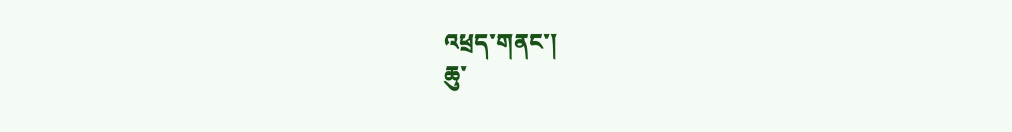འཕྲད་གནང་།
ཆུ་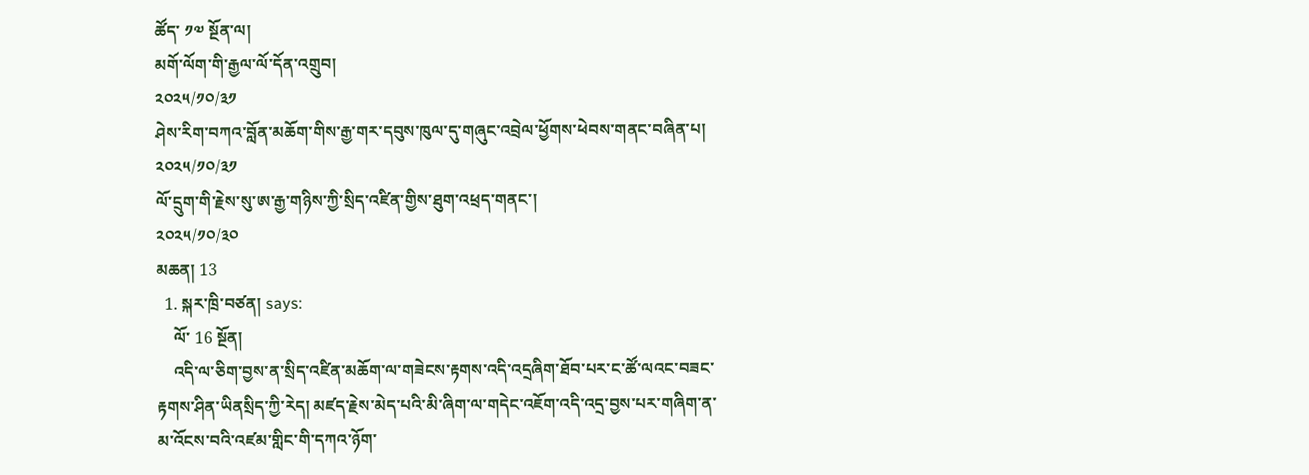ཚོད་ ༡༧ སྔོན་ལ།
མགོ་ལོག་གི་རྒྱལ་ལོ་དོན་འགྲུབ།
༢༠༢༥/༡༠/༣༡
ཤེས་རིག་བཀའ་བློན་མཆོག་གིས་རྒྱ་གར་དབུས་ཁུལ་དུ་གཞུང་འབྲེལ་ཕྱོགས་ཕེབས་གནང་བཞིན་པ།
༢༠༢༥/༡༠/༣༡
ལོ་དྲུག་གི་རྗེས་སུ་ཨ་རྒྱ་གཉིས་ཀྱི་སྲིད་འཛིན་གྱིས་ཐུག་འཕྲད་གནང་།
༢༠༢༥/༡༠/༣༠
མཆན། 13
  1. སྐར་ཁྲི་བཙན། says:
    ལོ་ 16 སྔོན།
    འདི་ལ་ཅིག་བྱས་ན་སྲིད་འཛིན་མཆོག་ལ་གཟེངས་རྟགས་འདི་འདྲཞིག་ཐོབ་པར་ང་ཚོ་ལའང་བཟང་རྟགས་ཤིན་ཡིནསྲིད་ཀྱི་རེད། མཛད་རྗེས་མེད་པའི་མི་ཞིག་ལ་གདེང་འཇོག་འདི་འདྲ་བྱས་པར་གཞིག་ན་མ་འོངས་བའི་འཛམ་གླིང་གི་དཀའ་ཉོག་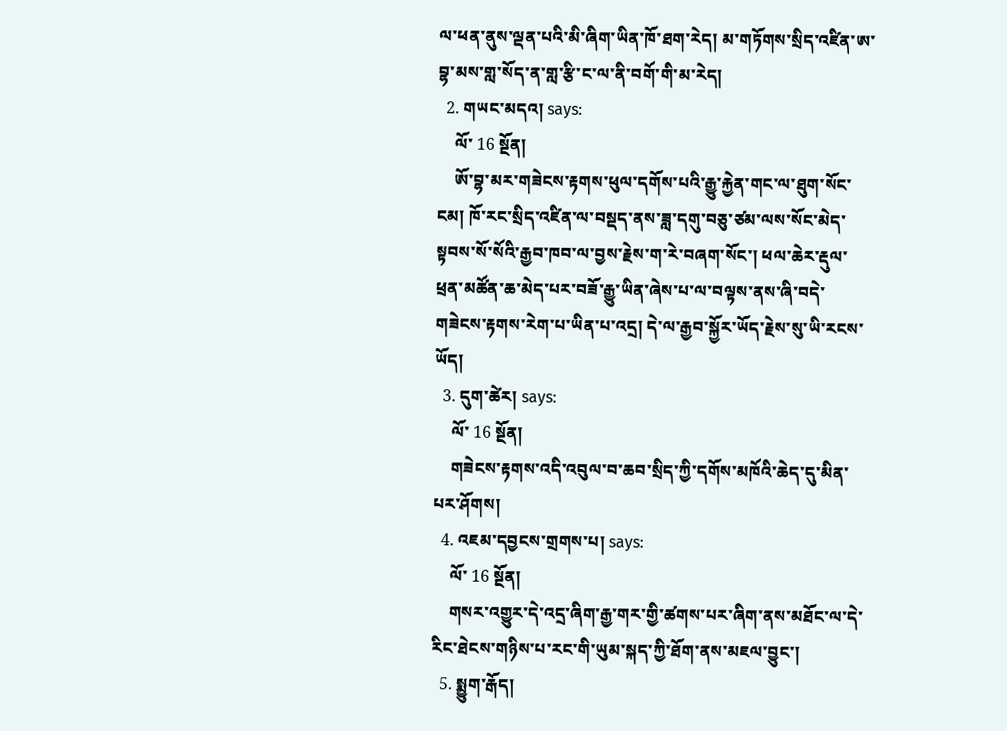ལ་ཕན་ནུས་ལྡན་པའི་མི་ཞིག་ཡིན་ཁོ་ཐག་རེད། མ་གཏོགས་སྲིད་འཛིན་ཨ་བྷ་མས་གླ་སོད་ན་གླ་རྩི་ང་ལ་ནི་བགོ་གི་མ་རེད།
  2. གཡང་མདའ། says:
    ལོ་ 16 སྔོན།
    ཨོ་བྷ་མར་གཟེངས་རྟགས་ཕུལ་དགོས་པའི་རྒྱུ་རྐྱེན་གང་ལ་ཐུག་སོང་ངམ། ཁོ་རང་སྲིད་འཛིན་ལ་བསྡད་ནས་ཟླ་དགུ་བཅུ་ཙམ་ལས་སོང་མེད་སྟབས་སོ་སོའི་རྒྱབ་ཁབ་ལ་བྱས་རྗེས་ག་རེ་བཞག་སོང་། ཕལ་ཆེར་རྡུལ་ཕྲན་མཚོན་ཆ་མེད་པར་བཟོ་རྒྱུ་ཡིན་ཞེས་པ་ལ་བལྟས་ནས་ཞི་བདེ་གཟེངས་རྟགས་རེག་པ་ཡིན་པ་འདྲ། དེ་ལ་རྒྱབ་སྐྱོར་ཡོད་རྗེས་སུ་ཡི་རངས་ཡོད།
  3. དུག་ཚེར། says:
    ལོ་ 16 སྔོན།
    གཟེངས་རྟགས་འདི་འབུལ་བ་ཆབ་སྲིད་ཀྱི་དགོས་མཁོའི་ཆེད་དུ་མིན་པར་ཤོགས།
  4. འཇམ་དབྱངས་གྲགས་པ། says:
    ལོ་ 16 སྔོན།
    གསར་འགྱུར་དེ་འདྲ་ཞིག་རྒྱ་གར་གྱི་ཚགས་པར་ཞིག་ནས་མཐོང་ལ་དེ་རིང་ཐེངས་གཉིས་པ་རང་གི་ཡུམ་སྐད་ཀྱི་ཐོག་ནས་མཇལ་བྱུང་།
  5. སྨྱུག་རྒོད།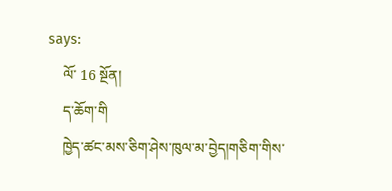says:
    ལོ་ 16 སྔོན།
    ད་ཆོག་གི
    ཁྱེད་ཆ༹ང་མས་ཅིག་ཤེས་ཁུལ་མ་བྱེད།གཅིག་གིས་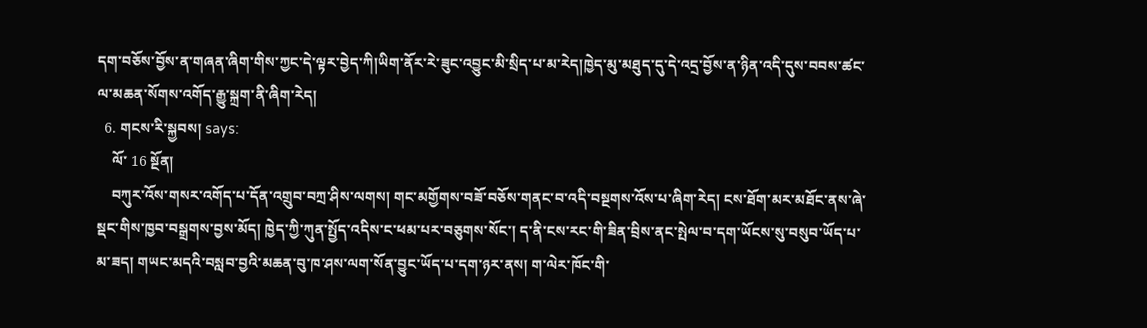དག་བཅོས་བྱོས་ན་གཞན་ཞིག་གིས་ཀྱང་དེ་ལྟར་བྱེད་ཀི།ཡིག་ནོར་རེ་ཟུང་འབྱུང་མི་སྲིད་པ་མ་རེད།ཁྱེད་མུ་མཐུད་དུ་དེ་འདྲ་བྱོས་ན་ཉིན་འདི་དུས་བབས་ཆ༹ང་ལ་མཆན་སོགས་འགོད་རྒྱུ་སྐྲག་ནི་ཞིག་རེད།
  6. གངས་རི་སྐྱབས། says:
    ལོ་ 16 སྔོན།
    བཀུར་འོས་གསར་འགོད་པ་དོན་འགྲུབ་བཀྲ་ཤིས་ལགས། གང་མགྱོགས་བཟོ་བཅོས་གནང་བ་འདི་བསྔགས་འོས་པ་ཞིག་རེད། ངས་ཐོག་མར་མཐོང་ནས་ཞེ་སྡང་གིས་ཁྱབ་བསྒྲགས་བྱས་མོད། ཁྱེད་ཀྱི་ཀུན་སྤྱོད་འདིས་ང་ཕམ་པར་བཅུགས་སོང་། ད་ནི་ངས་རང་གི་ཟིན་བྲིས་ནང་སྤེལ་བ་དག་ཡོངས་སུ་བསུབ་ཡོད་པ་མ་ཟད། གཡང་མདའི་བསླབ་བྱའི་མཆན་བུ་ཁ་ཤས་ལག་སོན་བྱུང་ཡོད་པ་དག་ཉར་ནས། ག་ལེར་ཁོང་གི་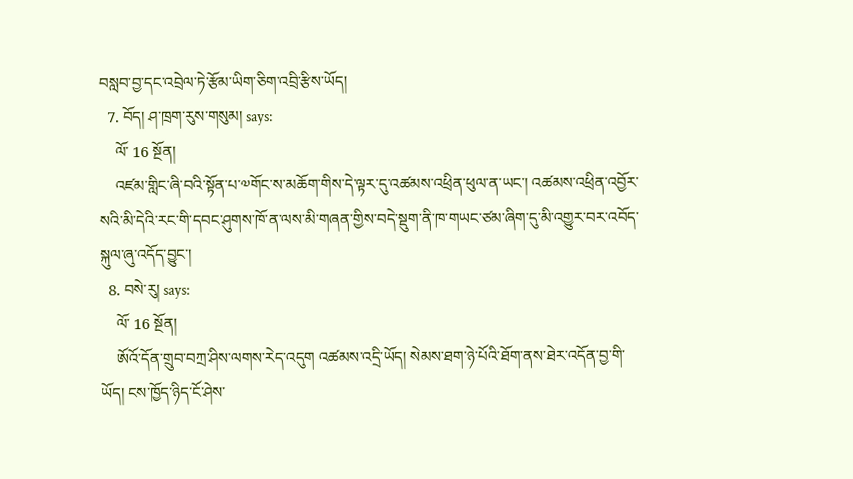བསླབ་བྱ་དང་འབྲེལ་ཏེ་རྩོམ་ཡིག་ཅིག་འབྲི་རྩིས་ཡོད།
  7. བོད། ཤ་ཁྲག་རུས་གསུམ། says:
    ལོ་ 16 སྔོན།
    འཛམ་གླིང་ཞི་བའི་སྟོན་པ་༧གོང་ས་མཆོག་གིས་དེ་ལྟར་དུ་འཚམས་འཕྲིན་ཕུལ་ན་ཡང་། འཚམས་འཕྲིན་འབྱོར་སའི་མི་དེའི་རང་གི་དབང་ཤུགས་ཁོ་ན་ལས་མི་གཞན་གྱིས་བདེ་སྡུག་ནི་ཁ་གཡང་ཙམ་ཞིག་དུ་མི་འགྱུར་བར་འབོད་སྐུལ་ཞུ་འདོད་བྱུང་།
  8. བསེ་རུ། says:
    ལོ་ 16 སྔོན།
    ཨོའོ་དོན་གྲུབ་བཀྲ་ཤིས་ལགས་རེད་འདུག འཚམས་འདྲི་ཡོད། སེམས་ཐག་ཉེ་པོའི་ཐོག་ནས་ཐེར་འདོན་བྱ་གི་ཡོད། ངས་ཁྱོད་ཉིད་ངོ་ཤེས་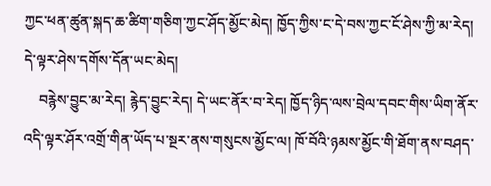ཀྱང་ཕན་ཚུན་སྐད་ཆ་ཚིག་གཅིག་ཀྱང་ཤོད་མྱོང་མེད། ཁྱོད་ཀྱིས་ང་དེ་བས་ཀྱང་ངོ་ཤེས་ཀྱི་མ་རེད། དེ་ལྟར་ཤེས་དགོས་དོན་ཡང་མེད།
    བརྙེས་བྱུང་མ་རེད། རྙེད་བྱུང་རེད། དེ་ཡང་ནོར་བ་རེད། ཁྱོད་ཉིད་ལས་བྲེལ་དབང་གིས་ཡིག་ནོར་འདི་ལྟར་ཤོར་འགྲོ་གིན་ཡོད་པ་སྔར་ནས་གསུངས་མྱོང་ལ། ཁོ་བོའི་ཉམས་མྱོང་གི་ཐོག་ནས་བཤད་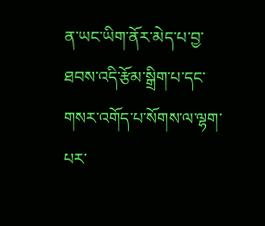ན་ཡང་ཡིག་ནོར་མེད་པ་བྱ་ཐབས་འདི་རྩོམ་སྒྲིག་པ་དང་གསར་འགོད་པ་སོགས་ལ་ལྷག་པར་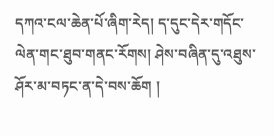དཀའ་ངལ་ཆེན་པོ་ཞིག་རེད། ད་དུང་དེར་གདོང་ལེན་གང་ཐུབ་གནང་རོགས། ཤེས་བཞིན་དུ་འཐུས་ཤོར་མ་བཏང་ན་དེ་བས་ཆོག །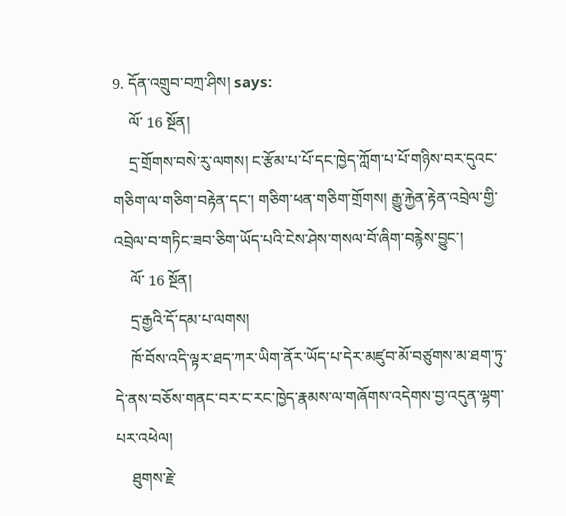9. དོན་འགྲུབ་བཀྲ་ཤིས། says:
    ལོ་ 16 སྔོན།
    དྲ་གྲོགས་བསེ་རུ་ལགས། ང་རྩོམ་པ་པོ་དང་ཁྱེད་ཀློག་པ་པོ་གཉིས་བར་དུའང་གཅིག་ལ་གཅིག་བརྟེན་དང་། གཅིག་ཕན་གཅིག་གྲོགས། རྒྱུ་རྐྱེན་རྟེན་འབྲེལ་གྱི་འབྲེལ་བ་གཏིང་ཟབ་ཅིག་ཡོད་པའི་ངེས་ཤེས་གསལ་བོ་ཞིག་བརྙེས་བྱུང་།
    ལོ་ 16 སྔོན།
    དྲ་རྒྱའི་དོ་དམ་པ་ལགས།
    ཁོ་བོས་འདི་ལྟར་ཐད་ཀར་ཡིག་ནོར་ཡོད་པ་དེར་མཛུབ་མོ་བཙུགས་མ་ཐག་ཏུ་དེ་ནས་བཅོས་གནང་བར་ང་རང་ཁྱེད་རྣམས་ལ་གཞོགས་འདེགས་བྱ་འདུན་ལྷག་པར་འཕེལ།
    ཐུགས་རྗེ་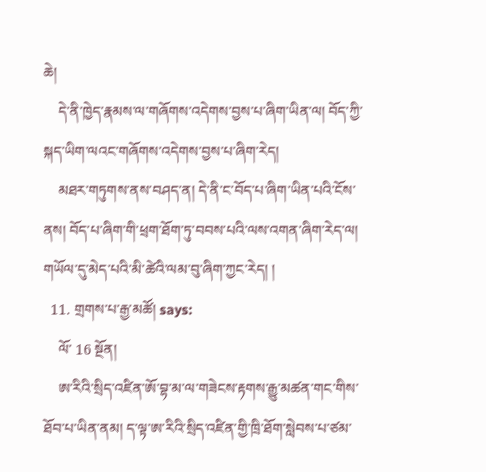ཆེ།
    དེ་ནི་ཁྱེད་རྣམས་ལ་གཞོགས་འདེགས་བྱས་པ་ཞིག་ཡིན་ལ། བོད་ཀྱི་སྐད་ཡིག་ལའང་གཞོགས་འདེགས་བྱས་པ་ཞིག་རེད།
    མཐར་གཏུགས་ནས་བཤད་ན། དེ་ནི་ང་བོད་པ་ཞིག་ཡིན་པའི་ངོས་ནས། བོད་པ་ཞིག་གི་ཕྲག་ཐོག་ཏུ་བབས་པའི་ལས་འགན་ཞིག་རེད་ལ། གཡོལ་དུ་མེད་པའི་མི་ཚེའི་ལམ་བུ་ཞིག་ཀྱང་རེད། །
  11. གྲགས་པ་རྒྱ་མཚོ། says:
    ལོ་ 16 སྔོན།
    ཨ་རིའི་སྲིད་འཛིན་ཨོ་བྷ་མ་ལ་གཟེངས་རྟགས་རྒྱུ་མཚན་གང་གིས་ཐོབ་པ་ཡིན་ནམ། ད་ལྟ་ཨ་རིའི་སྲིད་འཛིན་གྱི་ཁྲི་ཐོག་སླེབས་པ་ཙམ་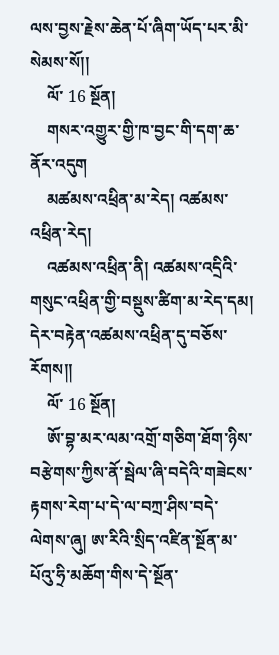ལས་བྱས་རྗེས་ཆེན་པོ་ཞིག་ཡོད་པར་མི་སེམས་སོ།།
    ལོ་ 16 སྔོན།
    གསར་འགྱུར་གྱི་ཁ་བྱང་གི་དག་ཆ་ནོར་འདུག
    མཚམས་འཕྲིན་མ་རེད། འཚམས་འཕྲིན་རེད།
    འཚམས་འཕྲིན་ནི། འཚམས་འདྲིའི་གསུང་འཕྲིན་གྱི་བསྡུས་ཚིག་མ་རེད་དམ། དེར་བརྟེན་འཚམས་འཕྲིན་དུ་བཅོས་རོགས།།
    ལོ་ 16 སྔོན།
    ཨོ་བྷ་མར་ལམ་འགྲོ་གཅིག་ཐོག་ཉིས་བརྩེགས་ཀྱིས་ནོ་སྦེལ་ཞི་བདེའི་གཟེངས་རྟགས་རེག་པ་དེ་ལ་བཀྲ་ཤིས་བདེ་ལེགས་ཞུ། ཨ་རིའི་སྲིད་འཛིན་སྔོན་མ་པོའུ་ཧྲི་མཆོག་གིས་དེ་སྔོན་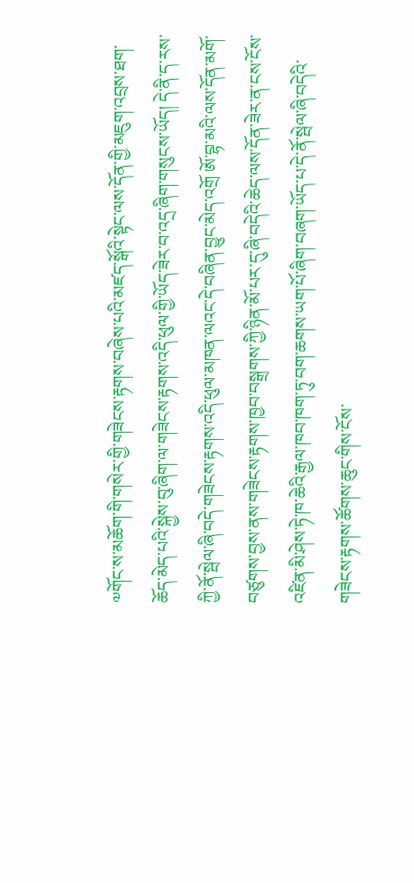༧གོང་ས་མཆོག་གི་གསེར་གྱི་གཟེངས་རྟགས་བཞེས་པའི་མཛད་སྒོའི་སྟེང་ལས་དོན་གྱི་མཇུག་འབྲས་ཐག་ཆོད་མེད་པའི་སྐྱེས་བུ་ཞིག་ལ་གཟེངས་རྟགས་འདི་ཕུལ་གྱི་ཡོད་ཟེར་བ་འདྲ་ཞིག་གསུངས་ཡོད། དེ་ནི་ད་རས་ཀྱི་ནོ་སྦེལ་ཞི་བདེ་གཟེངས་རྟགས་འདི་ཕུལ་མཁན་ལའང་དེ་བཞིན་བྱུང་མེད་འགྲོ ཨོ་བྷ་མའི་ལས་དོན་མགོ་བཙུགས་བྱས་ནས་གཟེངས་རྟགས་ཁྱབ་བསྒྲགས་ཀྱི་ཉིན་མོ་པར་དུ་ཞི་བདེའི་ཆེད་ལས་དོན་ཟེར་ན་ངས་ངོས་འཛིན་མི་ཤེས་ཏེ་ཁ་ཆེའི་རྒྱལ་ཁབ་ཁག་ཏུ་བག་ཆགས་ཡག་པོ་ཞིག་བཞག་ཡོད་པ་དེ་ནོ་སྦེལ་ཞི་བདེའི་གཟེངས་རྟགས་ཚོགས་ཆུང་གིས་ངོས་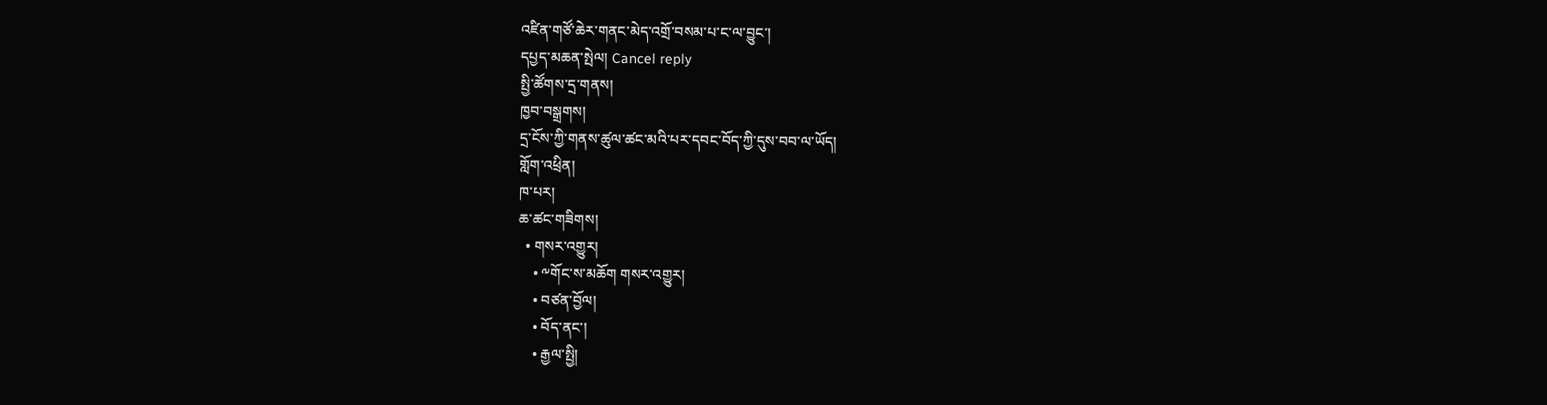འཛིན་གཙོ་ཆེར་གནང་མེད་འགྲོ་བསམ་པ་ང་ལ་བྱུང་།
དཔྱད་མཆན་སྤེལ། Cancel reply
སྤྱི་ཚོགས་དྲ་གནས།
ཁྱབ་བསྒྲགས།
དྲ་ངོས་ཀྱི་གནས་ཚུལ་ཚང་མའི་པར་དབང་བོད་ཀྱི་དུས་བབ་ལ་ཡོད།
གློག་འཕྲིན།
ཁ་པར།
ཆ་ཚང་གཟིགས།
  • གསར་འགྱུར།
    • ༸གོང་ས་མཆོག གསར་འགྱུར།
    • བཙན་བྱོལ།
    • བོད་ནང་།
    • རྒྱལ་སྤྱི།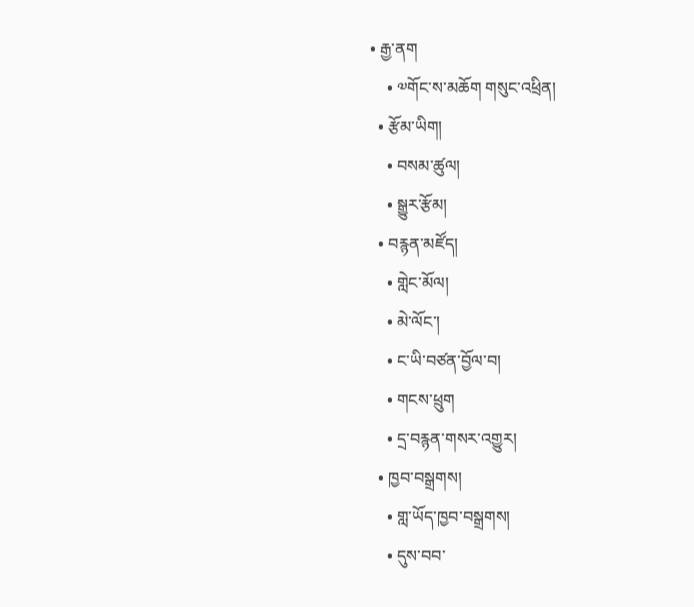• རྒྱ་ནག
    • ༧གོང་ས་མཆོག གསུང་འཕྲིན།
  • རྩོམ་ཡིག།
    • བསམ་ཚུལ།
    • སྒྱུར་རྩོམ།
  • བརྙན་མཛོད།
    • གླེང་མོལ།
    • མེ་ལོང་།
    • ང་ཡི་བཙན་བྱོལ་བ།
    • གངས་ཕྲུག
    • དྲ་བརྙན་གསར་འགྱུར།
  • ཁྱབ་བསྒྲགས།
    • གླ་ཡོད་ཁྱབ་བསྒྲགས།
    • དུས་བབ་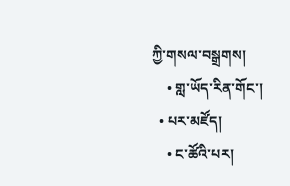ཀྱི་གསལ་བསྒྲགས།
    • གླ་ཡོད་རིན་གོང་།
  • པར་མཛོད།
    • ང་ཚོའི་པར།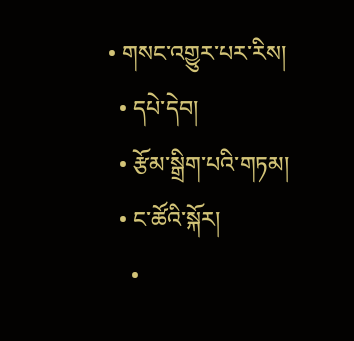• གསང་འགྱུར་པར་རིས།
  • དཔེ་དེབ།
  • རྩོམ་སྒྲིག་པའི་གཏམ།
  • ང་ཚོའི་སྐོར།
    •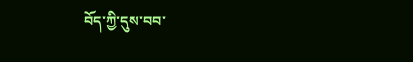བོད་ཀྱི་དུས་བབ་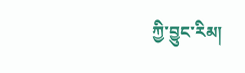ཀྱི་བྱུང་རིམ།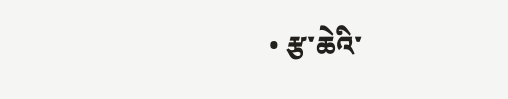• རྩ་ཆེའི་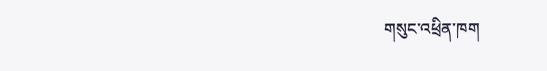གསུང་འཕྲིན་ཁག